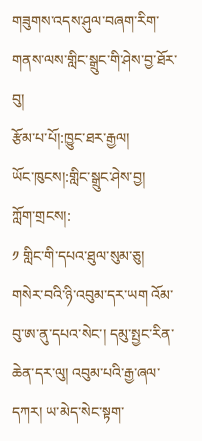གཟུགས་འདས་ཤུལ་བཞག་རིག་གནས་ལས་གླིང་སྒྲུང་གི་ཤེས་བྱ་ཐོར་བུ།
རྩོམ་པ་པོ།:ཁྱུང་ཐར་རྒྱལ།
ཡོང་ཁུངས།:གླིང་སྒྲུང་ཤེས་བྱ།
ཀློག་གྲངས།:
༡ གླིང་གི་དཔའ་ཐུལ་སུམ་ཅུ།
གསེར་བའི་ཉི་འབུམ་དར་ཡག འོམ་བུ་ཨ་ནུ་དཔའ་སེང་། དམུ་སྤྱང་རིན་ཆེན་དར་ལུ། འབུམ་པའི་རྒྱ་ཞལ་དཀར། ཡ་མེད་སེང་སྟག་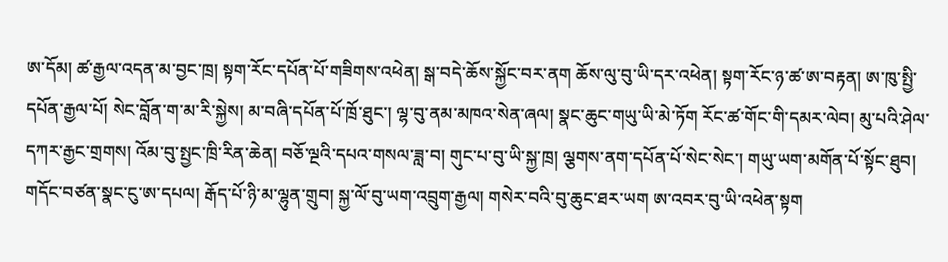ཨ་དོམ། ཚ་རྒྱལ་འདན་མ་བྱང་ཁྲ། སྟག་རོང་དཔོན་པོ་གཟིགས་འཕེན། སྒ་བདེ་ཆོས་སྐྱོང་བར་ནག ཆོས་ལུ་བུ་ཡི་དར་འཕེན། སྟག་རོང་ཉ་ཚ་ཨ་བརྟན། ཨ་ཁུ་སྤྱི་དཔོན་རྒྱལ་པོ། སེང་བློན་ག་མ་རི་སྐྱེས། མ་བཞི་དཔོན་པོ་ཁྲོ་ཐུང་། ལྷ་བུ་ནམ་མཁའ་སེན་ཞལ། སྣང་ཆུང་གཡུ་ཡི་མེ་ཏོག རོང་ཚ་གོང་གི་དམར་ལེབ། མུ་པའི་ཤེལ་དཀར་རྒྱང་གྲགས། འོམ་བུ་སྤྱང་ཁྲི་རིན་ཆེན། བཅོ་ལྔའི་དཔའ་གསལ་ཟླ་བ། གུང་པ་བུ་ཡི་སྐྱ་ཁྲ། ལྕགས་ནག་དཔོན་པོ་སེང་སེང་། གཡུ་ཡག་མགོན་པོ་སྟོང་ཐུབ། གདོང་བཙན་སྣང་ངུ་ཨ་དཔལ། རྒོད་པོ་ཉི་མ་ལྷུན་གྲུབ། སྐྱ་ལོ་བུ་ཡག་འབྲུག་རྒྱལ། གསེར་བའི་བུ་ཆུང་ཐར་ཡག ཨ་འབར་བུ་ཡི་འཕེན་སྟག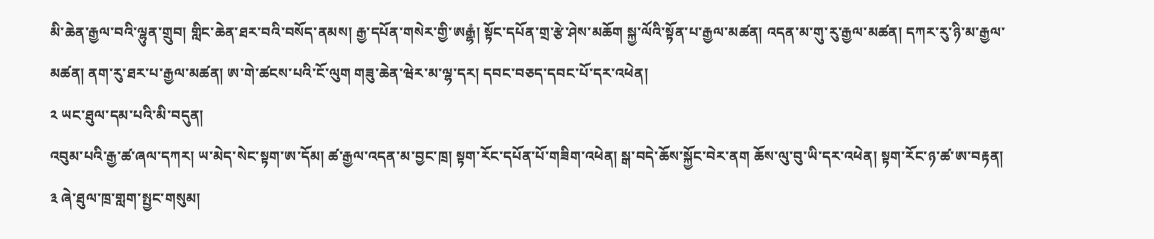མི་ཆེན་རྒྱལ་བའི་ལྷུན་གྲུབ། གླིང་ཆེན་ཐར་བའི་བསོད་ནམས། རྒྱ་དཔོན་གསེར་གྱི་ཨརྒྷཾ། སྟོང་དཔོན་གྲ་རྩེ་ཤེས་མཆོག སྐྱ་ལོའི་སྟོན་པ་རྒྱལ་མཚན། འདན་མ་གུ་རུ་རྒྱལ་མཚན། དཀར་རུ་ཉི་མ་རྒྱལ་མཚན། ནག་རུ་ཐར་པ་རྒྱལ་མཚན། ཨ་གེ་ཚངས་པའི་ངོ་ལུག གཟུ་ཆེན་ཝེར་མ་ལྷ་དར། དབང་བཅད་དབང་པོ་དར་འཕེན།
༢ ཡང་ཐུལ་དམ་པའི་མི་བདུན།
འབུམ་པའི་རྒྱ་ཚ་ཞལ་དཀར། ཡ་མེད་སེང་སྟག་ཨ་དོམ། ཚ་རྒྱལ་འདན་མ་བྱང་ཁྲ། སྟག་རོང་དཔོན་པོ་གཟིག་འཕེན། སྒ་བདེ་ཆོས་སྐྱོང་བེར་ནག ཆོས་ལུ་བུ་ཡི་དར་འཕེན། སྟག་རོང་ཉ་ཚ་ཨ་བརྟན།
༣ ཞེ་ཐུལ་ཁྲ་གླག་སྤྱང་གསུམ།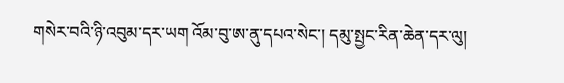གསེར་བའི་ཉི་འབུམ་དར་ཡག འོམ་བུ་ཨ་ནུ་དཔའ་སེང་། དམུ་སྤྱང་རིན་ཆེན་དར་ལུ།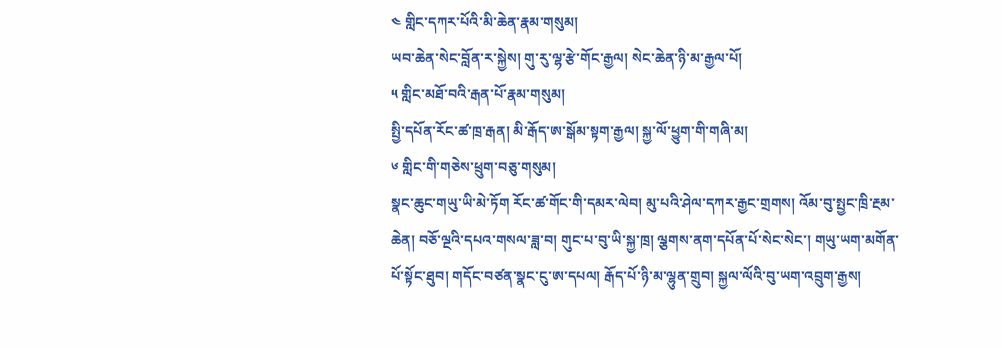༤ གླིང་དཀར་པོའི་མི་ཆེན་རྣམ་གསུམ།
ཡབ་ཆེན་སེང་བློན་ར་སྐྱེས། གུ་རུ་ལྷ་རྩེ་གོང་རྒྱལ། སེང་ཆེན་ཉི་མ་རྒྱལ་པོ།
༥ གླིང་མཐོ་བའི་རྒན་པོ་རྣམ་གསུམ།
སྤྱི་དཔོན་རོང་ཚ་ཁྲ་རྒན། མི་རྒོད་ཨ་སྒོམ་སྟག་རྒྱལ། སྐྱ་ལོ་ཕྱུག་གི་གཞི་མ།
༦ གླིང་གི་གཅེས་ཕྲུག་བཅུ་གསུམ།
སྣང་ཆུང་གཡུ་ཡི་མེ་ཏོག རོང་ཚ་གོང་གི་དམར་ལེབ། མུ་པའི་ཤེལ་དཀར་རྒྱང་གྲགས། འོམ་བུ་སྤྱང་ཁྲི་རྔམ་ཆེན། བཅོ་ལྔའི་དཔའ་གསལ་ཟླ་བ། གུང་པ་བུ་ཡི་སྐྱ་ཁྲ། ལྕགས་ནག་དཔོན་པོ་སེང་སེང་། གཡུ་ཡག་མགོན་པོ་སྟོང་ཐུབ། གདོང་བཙན་སྣང་ངུ་ཨ་དཔལ། རྒོད་པོ་ཉི་མ་ལྷུན་གྲུབ། སྐྱལ་ལོའི་བུ་ཡག་འབྲུག་རྒྱས།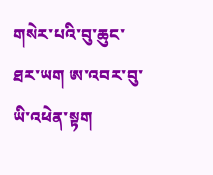གསེར་པའི་བུ་ཆུང་ཐར་ཡག ཨ་འབར་བུ་ཡི་འཕེན་སྟག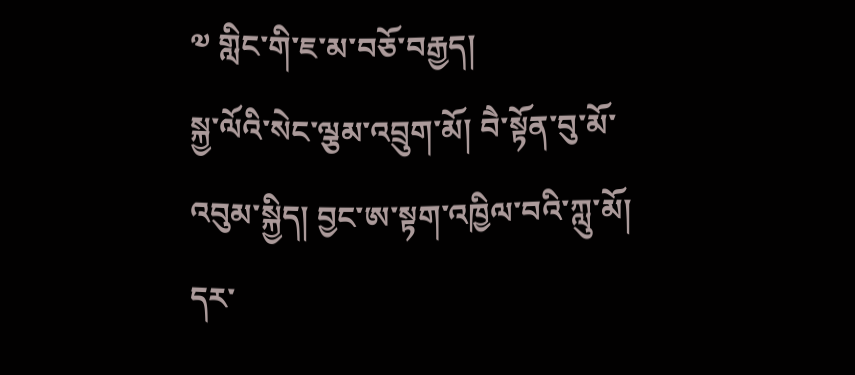༧ གླིང་གི་ཇ་མ་བཅོ་བརྒྱད།
སྐྱ་ལོའི་སེང་ལྕམ་འབྲུག་མོ། བཻ་སྟོན་བུ་མོ་འབུམ་སྐྱིད། བྱང་ཨ་སྟག་འཁྱིལ་བའི་ཀླུ་མོ། དར་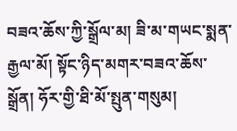བཟའ་ཆོས་ཀྱི་སྒྲོལ་མ། ཟི་མ་གཡང་སྨན་རྒྱལ་མོ། སྟོང་ཉིད་མགར་བཟའ་ཆོས་སྒྲོན། ཧོར་གྱི་ཐི་མོ་སྤུན་གསུམ།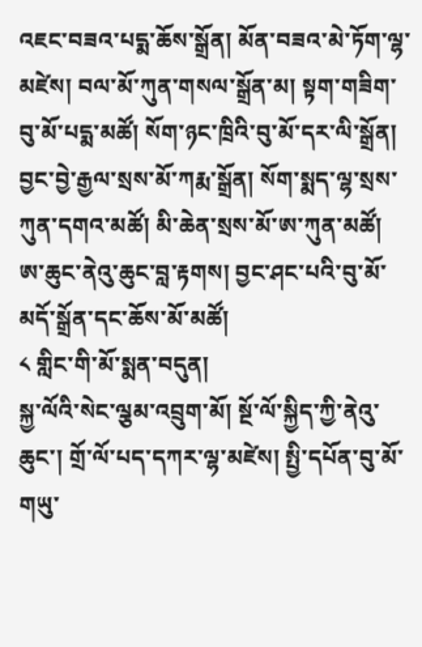འཇང་བཟའ་པདྨ་ཆོས་སྒྲོན། མོན་བཟའ་མེ་ཏོག་ལྷ་མཛེས། བལ་མོ་ཀུན་གསལ་སྒྲོན་མ། སྟག་གཟིག་བུ་མོ་པདྨ་མཚོ། སོག་ཉང་ཁྲིའི་བུ་མོ་དར་ལི་སྒྲོན། བྱང་བྱེ་རྒྱལ་སྲས་མོ་ཀརྨ་སྒྲོན། སོག་སྨད་ལྷ་སྲས་ཀུན་དགའ་མཚོ། མི་ཆེན་སྲས་མོ་ཨ་ཀུན་མཚོ། ཨ་ཆུང་ནེའུ་ཆུང་བླ་རྟགས། བྱང་ཤང་པའི་བུ་མོ་མདོ་སྒྲོན་དང་ཆོས་མོ་མཚོ།
༨ གླིང་གི་མོ་སྨན་བདུན།
སྐྱ་ལོའི་སེང་ལྕམ་འབྲུག་མོ། སྔོ་ལོ་སྐྱིད་ཀྱི་ནེའུ་ཆུང་། གྲོ་ལོ་པད་དཀར་ལྷ་མཛེས། སྤྱི་དཔོན་བུ་མོ་གཡུ་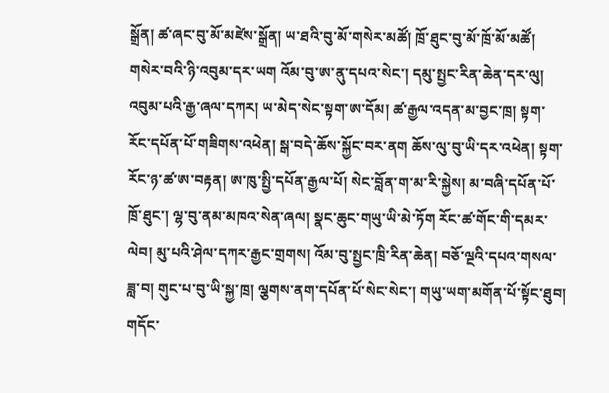སྒྲོན། ཚ་ཞང་བུ་མོ་མཛེས་སྒྲོན། ཡ་ཐའི་བུ་མོ་གསེར་མཚོ། ཁྲོ་ཐུང་བུ་མོ་ཁྲོ་མོ་མཚོ།
གསེར་བའི་ཉི་འབུམ་དར་ཡག འོམ་བུ་ཨ་ནུ་དཔའ་སེང་། དམུ་སྤྱང་རིན་ཆེན་དར་ལུ། འབུམ་པའི་རྒྱ་ཞལ་དཀར། ཡ་མེད་སེང་སྟག་ཨ་དོམ། ཚ་རྒྱལ་འདན་མ་བྱང་ཁྲ། སྟག་རོང་དཔོན་པོ་གཟིགས་འཕེན། སྒ་བདེ་ཆོས་སྐྱོང་བར་ནག ཆོས་ལུ་བུ་ཡི་དར་འཕེན། སྟག་རོང་ཉ་ཚ་ཨ་བརྟན། ཨ་ཁུ་སྤྱི་དཔོན་རྒྱལ་པོ། སེང་བློན་ག་མ་རི་སྐྱེས། མ་བཞི་དཔོན་པོ་ཁྲོ་ཐུང་། ལྷ་བུ་ནམ་མཁའ་སེན་ཞལ། སྣང་ཆུང་གཡུ་ཡི་མེ་ཏོག རོང་ཚ་གོང་གི་དམར་ལེབ། མུ་པའི་ཤེལ་དཀར་རྒྱང་གྲགས། འོམ་བུ་སྤྱང་ཁྲི་རིན་ཆེན། བཅོ་ལྔའི་དཔའ་གསལ་ཟླ་བ། གུང་པ་བུ་ཡི་སྐྱ་ཁྲ། ལྕགས་ནག་དཔོན་པོ་སེང་སེང་། གཡུ་ཡག་མགོན་པོ་སྟོང་ཐུབ། གདོང་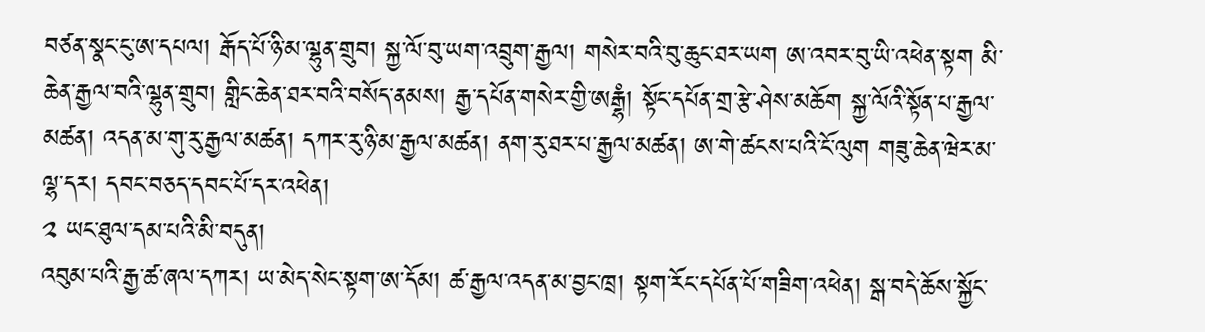བཙན་སྣང་ངུ་ཨ་དཔལ། རྒོད་པོ་ཉི་མ་ལྷུན་གྲུབ། སྐྱ་ལོ་བུ་ཡག་འབྲུག་རྒྱལ། གསེར་བའི་བུ་ཆུང་ཐར་ཡག ཨ་འབར་བུ་ཡི་འཕེན་སྟག མི་ཆེན་རྒྱལ་བའི་ལྷུན་གྲུབ། གླིང་ཆེན་ཐར་བའི་བསོད་ནམས། རྒྱ་དཔོན་གསེར་གྱི་ཨརྒྷཾ། སྟོང་དཔོན་གྲ་རྩེ་ཤེས་མཆོག སྐྱ་ལོའི་སྟོན་པ་རྒྱལ་མཚན། འདན་མ་གུ་རུ་རྒྱལ་མཚན། དཀར་རུ་ཉི་མ་རྒྱལ་མཚན། ནག་རུ་ཐར་པ་རྒྱལ་མཚན། ཨ་གེ་ཚངས་པའི་ངོ་ལུག གཟུ་ཆེན་ཝེར་མ་ལྷ་དར། དབང་བཅད་དབང་པོ་དར་འཕེན།
༢ ཡང་ཐུལ་དམ་པའི་མི་བདུན།
འབུམ་པའི་རྒྱ་ཚ་ཞལ་དཀར། ཡ་མེད་སེང་སྟག་ཨ་དོམ། ཚ་རྒྱལ་འདན་མ་བྱང་ཁྲ། སྟག་རོང་དཔོན་པོ་གཟིག་འཕེན། སྒ་བདེ་ཆོས་སྐྱོང་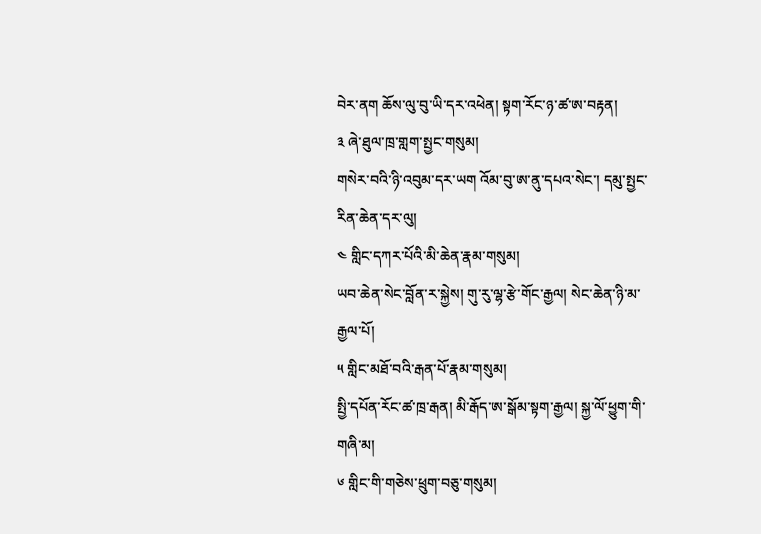བེར་ནག ཆོས་ལུ་བུ་ཡི་དར་འཕེན། སྟག་རོང་ཉ་ཚ་ཨ་བརྟན།
༣ ཞེ་ཐུལ་ཁྲ་གླག་སྤྱང་གསུམ།
གསེར་བའི་ཉི་འབུམ་དར་ཡག འོམ་བུ་ཨ་ནུ་དཔའ་སེང་། དམུ་སྤྱང་རིན་ཆེན་དར་ལུ།
༤ གླིང་དཀར་པོའི་མི་ཆེན་རྣམ་གསུམ།
ཡབ་ཆེན་སེང་བློན་ར་སྐྱེས། གུ་རུ་ལྷ་རྩེ་གོང་རྒྱལ། སེང་ཆེན་ཉི་མ་རྒྱལ་པོ།
༥ གླིང་མཐོ་བའི་རྒན་པོ་རྣམ་གསུམ།
སྤྱི་དཔོན་རོང་ཚ་ཁྲ་རྒན། མི་རྒོད་ཨ་སྒོམ་སྟག་རྒྱལ། སྐྱ་ལོ་ཕྱུག་གི་གཞི་མ།
༦ གླིང་གི་གཅེས་ཕྲུག་བཅུ་གསུམ།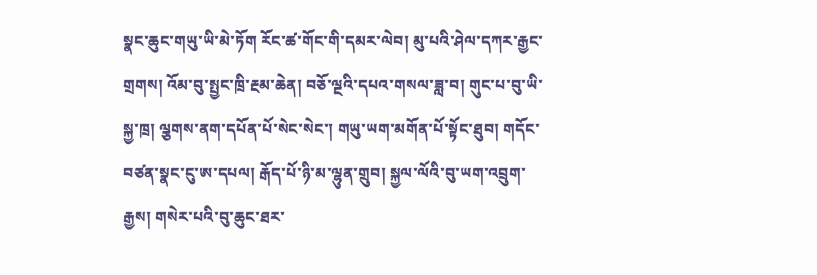སྣང་ཆུང་གཡུ་ཡི་མེ་ཏོག རོང་ཚ་གོང་གི་དམར་ལེབ། མུ་པའི་ཤེལ་དཀར་རྒྱང་གྲགས། འོམ་བུ་སྤྱང་ཁྲི་རྔམ་ཆེན། བཅོ་ལྔའི་དཔའ་གསལ་ཟླ་བ། གུང་པ་བུ་ཡི་སྐྱ་ཁྲ། ལྕགས་ནག་དཔོན་པོ་སེང་སེང་། གཡུ་ཡག་མགོན་པོ་སྟོང་ཐུབ། གདོང་བཙན་སྣང་ངུ་ཨ་དཔལ། རྒོད་པོ་ཉི་མ་ལྷུན་གྲུབ། སྐྱལ་ལོའི་བུ་ཡག་འབྲུག་རྒྱས། གསེར་པའི་བུ་ཆུང་ཐར་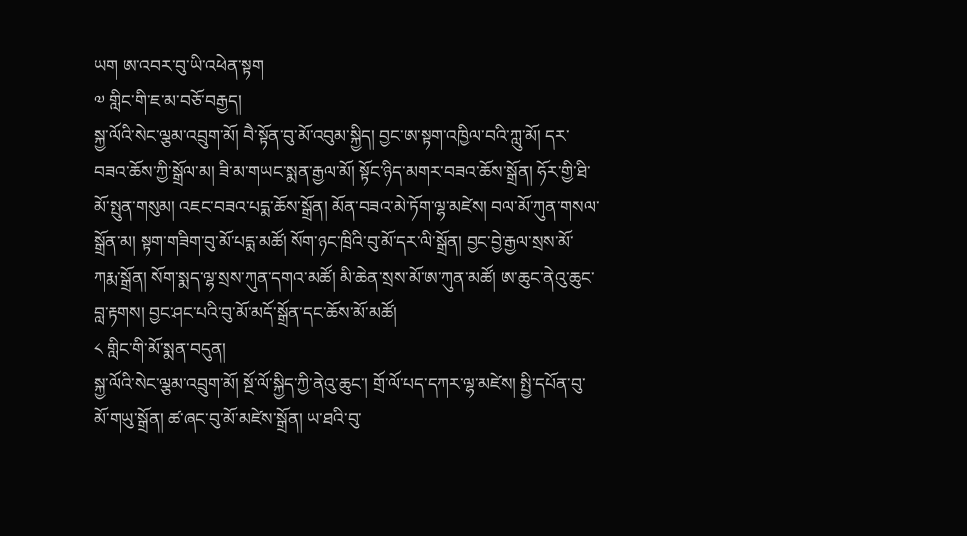ཡག ཨ་འབར་བུ་ཡི་འཕེན་སྟག
༧ གླིང་གི་ཇ་མ་བཅོ་བརྒྱད།
སྐྱ་ལོའི་སེང་ལྕམ་འབྲུག་མོ། བཻ་སྟོན་བུ་མོ་འབུམ་སྐྱིད། བྱང་ཨ་སྟག་འཁྱིལ་བའི་ཀླུ་མོ། དར་བཟའ་ཆོས་ཀྱི་སྒྲོལ་མ། ཟི་མ་གཡང་སྨན་རྒྱལ་མོ། སྟོང་ཉིད་མགར་བཟའ་ཆོས་སྒྲོན། ཧོར་གྱི་ཐི་མོ་སྤུན་གསུམ། འཇང་བཟའ་པདྨ་ཆོས་སྒྲོན། མོན་བཟའ་མེ་ཏོག་ལྷ་མཛེས། བལ་མོ་ཀུན་གསལ་སྒྲོན་མ། སྟག་གཟིག་བུ་མོ་པདྨ་མཚོ། སོག་ཉང་ཁྲིའི་བུ་མོ་དར་ལི་སྒྲོན། བྱང་བྱེ་རྒྱལ་སྲས་མོ་ཀརྨ་སྒྲོན། སོག་སྨད་ལྷ་སྲས་ཀུན་དགའ་མཚོ། མི་ཆེན་སྲས་མོ་ཨ་ཀུན་མཚོ། ཨ་ཆུང་ནེའུ་ཆུང་བླ་རྟགས། བྱང་ཤང་པའི་བུ་མོ་མདོ་སྒྲོན་དང་ཆོས་མོ་མཚོ།
༨ གླིང་གི་མོ་སྨན་བདུན།
སྐྱ་ལོའི་སེང་ལྕམ་འབྲུག་མོ། སྔོ་ལོ་སྐྱིད་ཀྱི་ནེའུ་ཆུང་། གྲོ་ལོ་པད་དཀར་ལྷ་མཛེས། སྤྱི་དཔོན་བུ་མོ་གཡུ་སྒྲོན། ཚ་ཞང་བུ་མོ་མཛེས་སྒྲོན། ཡ་ཐའི་བུ་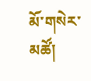མོ་གསེར་མཚོ།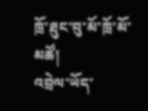ཁྲོ་ཐུང་བུ་མོ་ཁྲོ་མོ་མཚོ།
འབྲེལ་ཡོད་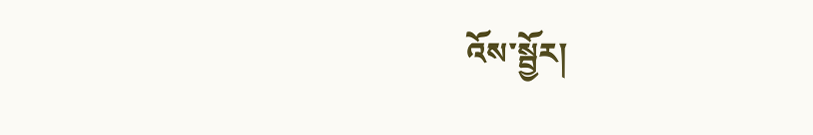འོས་སྦྱོར།